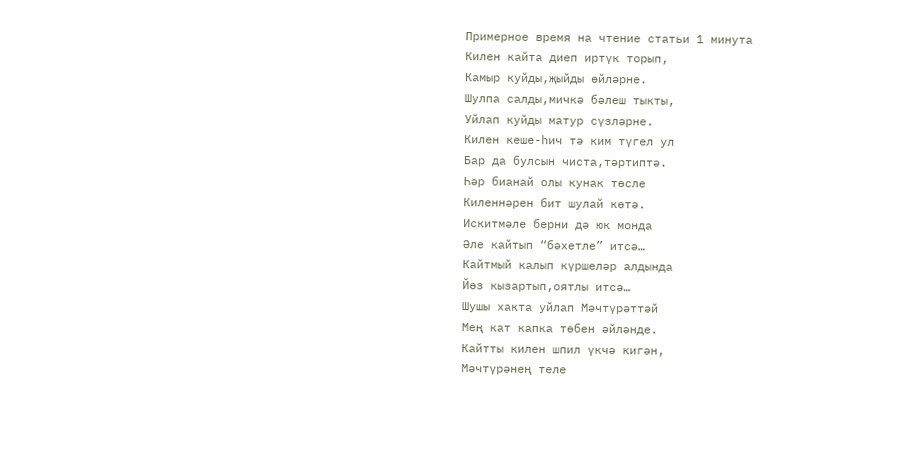Примерное время на чтение статьи 1 минута
Килен кайта диеп иртүк торып,
Камыр куйды,җыйды өйләрне.
Шулпа салды,мичкә бәлеш тыкты,
Уйлап куйды матур сүзләрне.
Килен кеше-һич тә ким түгел ул
Бар да булсын чиста,тәртиптә.
Һәр бианай олы кунак төсле
Киленнәрен бит шулай көтә.
Искитмәле берни дә юк монда
Әле кайтып “бәхетле” итсә…
Кайтмый калып күршеләр алдында
Йөз кызартып,оятлы итсә…
Шушы хакта уйлап Мәчтүрәттәй
Мең кат капка төбен әйләнде.
Кайтты килен шпил үкчә кигән,
Мәчтүрәнең теле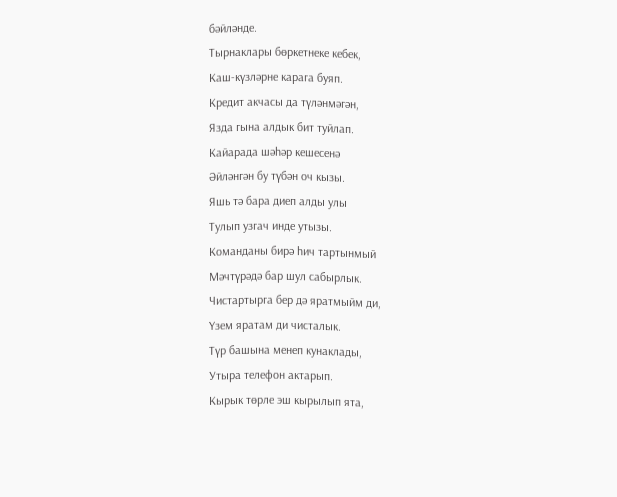бәйләнде.
Тырнаклары бөркетнеке кебек,
Каш-күзләрне карага буяп.
Кредит акчасы да түләнмәгән,
Язда гына алдык бит туйлап.
Кайарада шәһәр кешесенә
Әйләнгән бу түбән оч кызы.
Яшь тә бара диеп алды улы
Тулып узгач инде утызы.
Команданы бирә һич тартынмый
Мәчтүрәдә бар шул сабырлык.
Чистартырга бер дә яратмыйм ди,
Үзем яратам ди чисталык.
Түр башына менеп кунаклады,
Утыра телефон актарып.
Кырык төрле эш кырылып ята,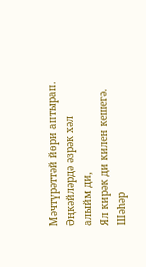Мәчтүрәттәй йөри аптырап.
Әңкәйләрдә әзрәк хәл алыйм ди,
Ял кирәк ди килен кешегә.
Шәһәр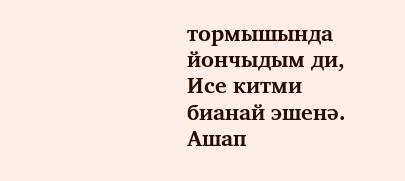тормышында йончыдым ди,
Исе китми бианай эшенә.
Ашап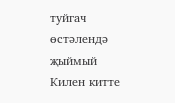туйгач өстәлендә җыймый
Килен китте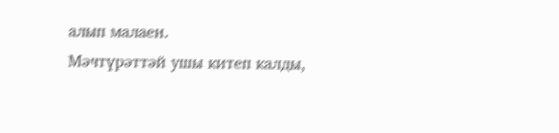алып малаен.
Мәчтүрәттәй ушы китеп калды,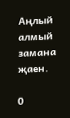Аңлый алмый замана җаен.

0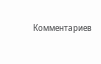Комментариев